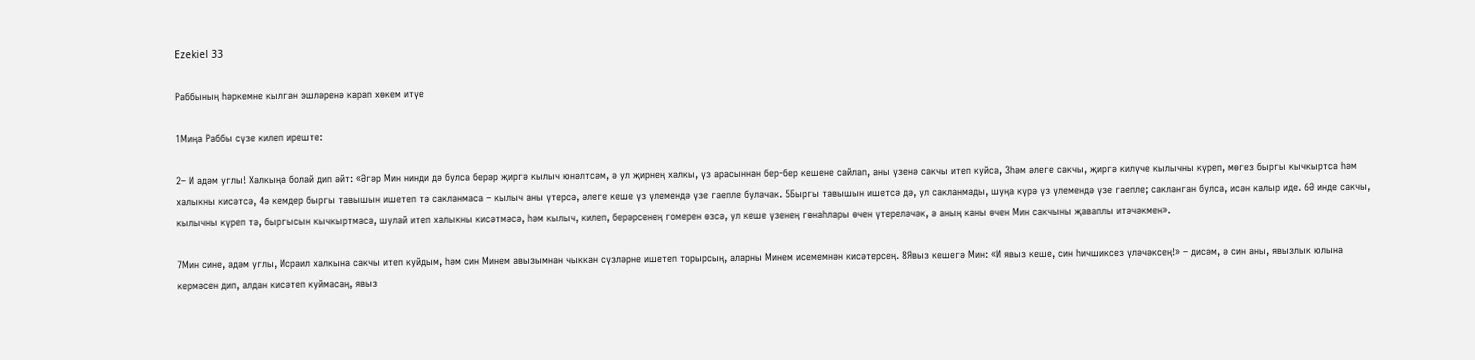Ezekiel 33

Раббының һәркемне кылган эшләренә карап хөкем итүе

1Миңа Раббы сүзе килеп иреште:

2– И адәм углы! Халкыңа болай дип әйт: «Әгәр Мин нинди дә булса берәр җиргә кылыч юнәлтсәм, ә ул җирнең халкы, үз арасыннан бер-бер кешене сайлап, аны үзенә сакчы итеп куйса, 3һәм әлеге сакчы, җиргә килүче кылычны күреп, мөгез быргы кычкыртса һәм халыкны кисәтсә, 4ә кемдер быргы тавышын ишетеп тә сакланмаса – кылыч аны үтерсә, әлеге кеше үз үлемендә үзе гаепле булачак. 5Быргы тавышын ишетсә дә, ул сакланмады, шуңа күрә үз үлемендә үзе гаепле; сакланган булса, исән калыр иде. 6Ә инде сакчы, кылычны күреп тә, быргысын кычкыртмаса, шулай итеп халыкны кисәтмәсә, һәм кылыч, килеп, берәрсенең гомерен өзсә, ул кеше үзенең гөнаһлары өчен үтереләчәк, ә аның каны өчен Мин сакчыны җаваплы итәчәкмен».

7Мин сине, адәм углы, Исраил халкына сакчы итеп куйдым, һәм син Минем авызымнан чыккан сүзләрне ишетеп торырсың, аларны Минем исемемнән кисәтерсең. 8Явыз кешегә Мин: «И явыз кеше, син һичшиксез үләчәксең!» – дисәм, ә син аны, явызлык юлына кермәсен дип, алдан кисәтеп куймасаң, явыз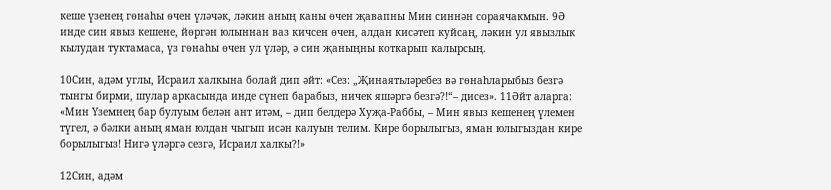кеше үзенең гөнаһы өчен үләчәк, ләкин аның каны өчен җавапны Мин синнән сораячакмын. 9Ә инде син явыз кешене, йөргән юлыннан ваз кичсен өчен, алдан кисәтеп куйсаң, ләкин ул явызлык кылудан туктамаса, үз гөнаһы өчен ул үләр, ә син җаныңны коткарып калырсың.

10Син, адәм углы, Исраил халкына болай дип әйт: «Сез: „Җинаятьләребез вә гөнаһларыбыз безгә тынгы бирми, шулар аркасында инде сүнеп барабыз, ничек яшәргә безгә?!“– дисез». 11Әйт аларга: «Мин Үземнең бар булуым белән ант итәм, – дип белдерә Хуҗа-Раббы, – Мин явыз кешенең үлемен түгел, ә бәлки аның яман юлдан чыгып исән калуын телим. Кире борылыгыз, яман юлыгыздан кире борылыгыз! Нигә үләргә сезгә, Исраил халкы?!»

12Син, адәм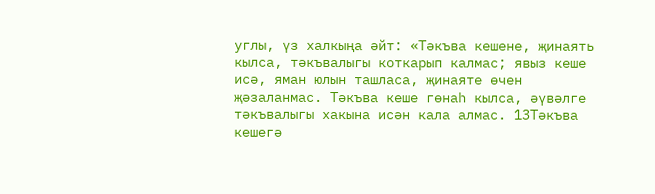углы, үз халкыңа әйт: «Тәкъва кешене, җинаять кылса, тәкъвалыгы коткарып калмас; явыз кеше исә, яман юлын ташласа, җинаяте өчен җәзаланмас. Тәкъва кеше гөнаһ кылса, әүвәлге тәкъвалыгы хакына исән кала алмас. 13Тәкъва кешегә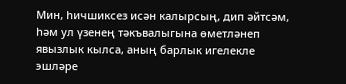Мин, һичшиксез исән калырсың, дип әйтсәм, һәм ул үзенең тәкъвалыгына өметләнеп явызлык кылса, аның барлык игелекле эшләре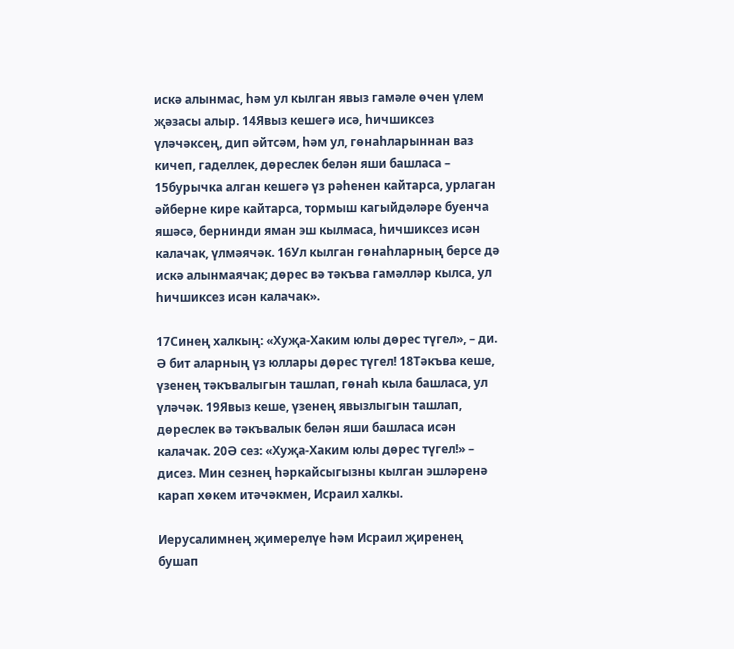искә алынмас, һәм ул кылган явыз гамәле өчен үлем җәзасы алыр. 14Явыз кешегә исә, һичшиксез үләчәксең, дип әйтсәм, һәм ул, гөнаһларыннан ваз кичеп, гаделлек, дөреслек белән яши башласа – 15бурычка алган кешегә үз рәһенен кайтарса, урлаган әйберне кире кайтарса, тормыш кагыйдәләре буенча яшәсә, бернинди яман эш кылмаса, һичшиксез исән калачак, үлмәячәк. 16Ул кылган гөнаһларның берсе дә искә алынмаячак; дөрес вә тәкъва гамәлләр кылса, ул һичшиксез исән калачак».

17Синең халкың: «Хуҗа-Хаким юлы дөрес түгел», – ди. Ә бит аларның үз юллары дөрес түгел! 18Тәкъва кеше, үзенең тәкъвалыгын ташлап, гөнаһ кыла башласа, ул үләчәк. 19Явыз кеше, үзенең явызлыгын ташлап, дөреслек вә тәкъвалык белән яши башласа исән калачак. 20Ә сез: «Хуҗа-Хаким юлы дөрес түгел!» – дисез. Мин сезнең һәркайсыгызны кылган эшләренә карап хөкем итәчәкмен, Исраил халкы.

Иерусалимнең җимерелүе һәм Исраил җиренең бушап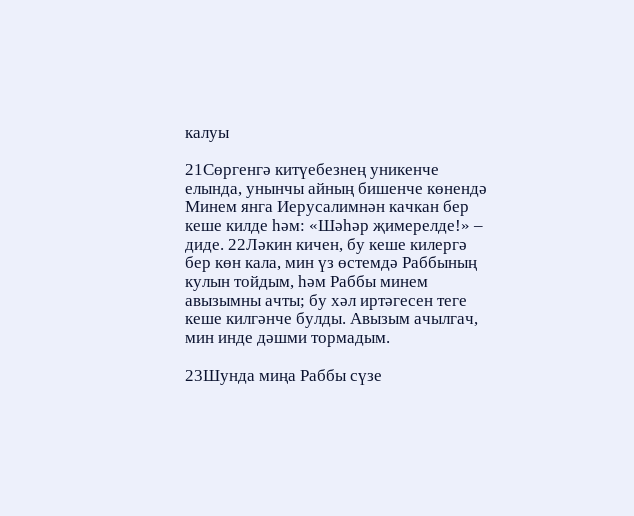калуы

21Сөргенгә китүебезнең уникенче елында, унынчы айның бишенче көнендә Минем янга Иерусалимнән качкан бер кеше килде һәм: «Шәһәр җимерелде!» – диде. 22Ләкин кичен, бу кеше килергә бер көн кала, мин үз өстемдә Раббының кулын тойдым, һәм Раббы минем авызымны ачты; бу хәл иртәгесен теге кеше килгәнче булды. Авызым ачылгач, мин инде дәшми тормадым.

23Шунда миңа Раббы сүзе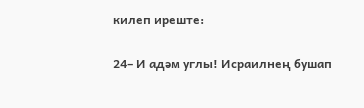килеп иреште:

24– И адәм углы! Исраилнең бушап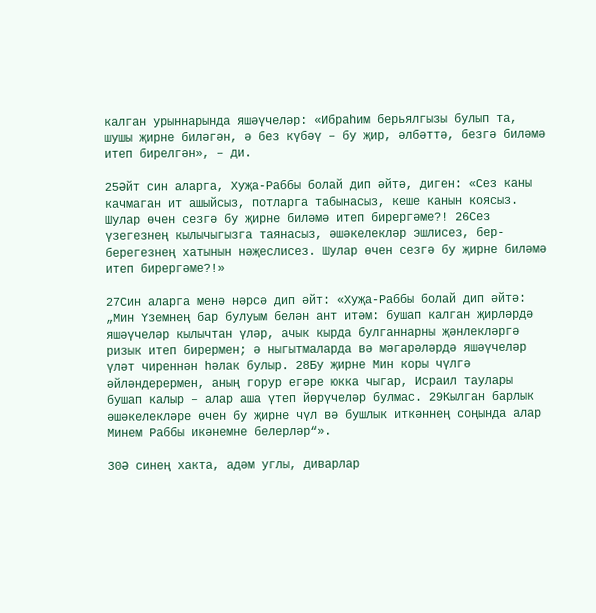калган урыннарында яшәүчеләр: «Ибраһим берьялгызы булып та, шушы җирне биләгән, ә без күбәү – бу җир, әлбәттә, безгә биләмә итеп бирелгән», – ди.

25Әйт син аларга, Хуҗа-Раббы болай дип әйтә, диген: «Сез каны качмаган ит ашыйсыз, потларга табынасыз, кеше канын коясыз. Шулар өчен сезгә бу җирне биләмә итеп бирергәме?! 26Сез үзегезнең кылычыгызга таянасыз, әшәкелекләр эшлисез, бер-берегезнең хатынын нәҗеслисез. Шулар өчен сезгә бу җирне биләмә итеп бирергәме?!»

27Син аларга менә нәрсә дип әйт: «Хуҗа-Раббы болай дип әйтә: „Мин Үземнең бар булуым белән ант итәм: бушап калган җирләрдә яшәүчеләр кылычтан үләр, ачык кырда булганнарны җәнлекләргә ризык итеп бирермен; ә ныгытмаларда вә мәгарәләрдә яшәүчеләр үләт чиреннән һәлак булыр. 28Бу җирне Мин коры чүлгә әйләндерермен, аның горур егәре юкка чыгар, Исраил таулары бушап калыр – алар аша үтеп йөрүчеләр булмас. 29Кылган барлык әшәкелекләре өчен бу җирне чүл вә бушлык иткәннең соңында алар Минем Раббы икәнемне белерләр“».

30Ә синең хакта, адәм углы, диварлар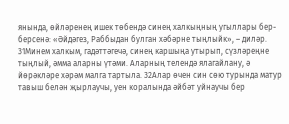янында, өйләренең ишек төбендә синең халкыңның угыллары бер-берсенә: «Әйдәгез, Раббыдан булган хәбәрне тыңлыйк», – диләр. 31Минем халкым, гадәттәгечә, синең каршыңа утырып, сүзләреңне тыңлый, әмма аларны үтәми. Аларның телендә ялагайлану, ә йөрәкләре хәрәм малга тартыла. 32Алар өчен син сөю турында матур тавыш белән җырлаучы, уен коралында әйбәт уйнаучы бер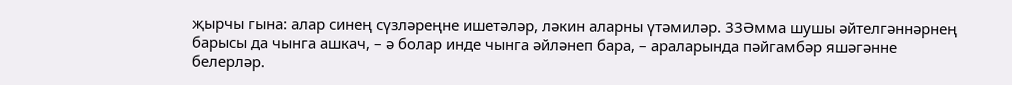җырчы гына: алар синең сүзләреңне ишетәләр, ләкин аларны үтәмиләр. 33Әмма шушы әйтелгәннәрнең барысы да чынга ашкач, – ә болар инде чынга әйләнеп бара, – араларында пәйгамбәр яшәгәнне белерләр.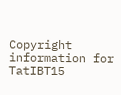Copyright information for TatIBT15